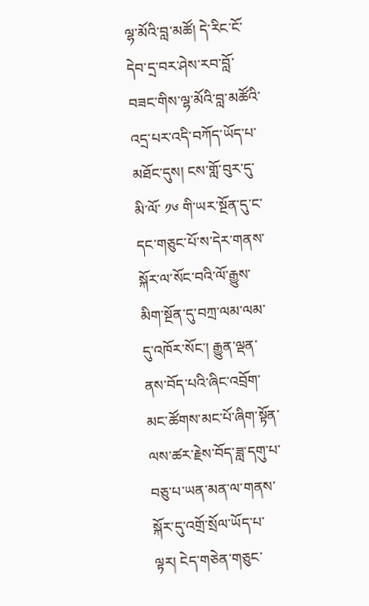ལྷ་མོའི་བླ་མཚོ། དེ་རིང་ངོ་དེབ་དྲ་བར་ཤེས་རབ་བློ་བཟང་གིས་ལྷ་མོའི་བླ་མཚོའི་འདྲ་པར་འདི་བཀོད་ཡོད་པ་མཐོང་དུས། ངས་གློ་བུར་དུ་མི་ལོ་ ༡༦ གི་ཡར་སྔོན་དུ་ང་དང་གཅུང་པོ་ས་དེར་གནས་སྐོར་ལ་སོང་བའི་ལོ་རྒྱུས་མིག་སྔོན་དུ་བཀྲ་ལམ་ལམ་དུ་འཁོར་སོང་། རྒྱུན་ལྡན་ནས་བོད་པའི་ཞིང་འབྲོག་མང་ཚོགས་མང་པོ་ཞིག་སྟོན་ལས་ཚར་རྗེས་བོད་ཟླ་དགུ་པ་བཅུ་པ་ཡན་མན་ལ་གནས་སྐོར་དུ་འགྲོ་སྲོལ་ཡོད་པ་ལྟར། ངེད་གཅེན་གཅུང་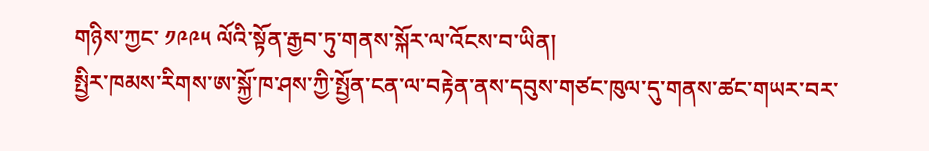གཉིས་ཀྱང་ ༡༩༩༥ ལོའི་སྟོན་རྒྱབ་ཏུ་གནས་སྐོར་ལ་འོངས་བ་ཡིན།
སྤྱིར་ཁམས་རིགས་ཨ་སྐྱོ་ཁ་ཤས་ཀྱི་སྤྱོན་ངན་ལ་བརྟེན་ནས་དབུས་གཙང་ཁུལ་དུ་གནས་ཚང་གཡར་བར་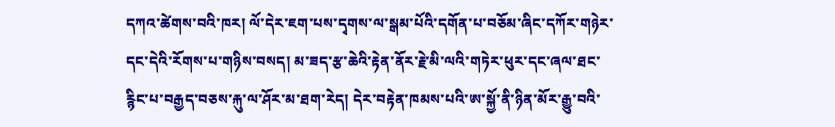དཀའ་ཚེགས་བའི་ཁར། ལོ་དེར་ཇག་པས་དྭགས་ལ་སྒམ་པོའི་དགོན་པ་བཅོམ་ཞིང་དཀོར་གཉེར་དང་དེའི་རོགས་པ་གཉིས་བསད། མ་ཟད་རྩ་ཆེའི་རྟེན་ནོར་རྗེ་མི་ལའི་གཏེར་ཕུར་དང་ཞལ་ཐང་རྙིང་པ་བརྒྱད་བཅས་རྐུ་ལ་ཤོར་མ་ཐག་རེད། དེར་བརྟེན་ཁམས་པའི་ཨ་སྐྱོ་ནི་ཉིན་མོར་རྒྱུ་བའི་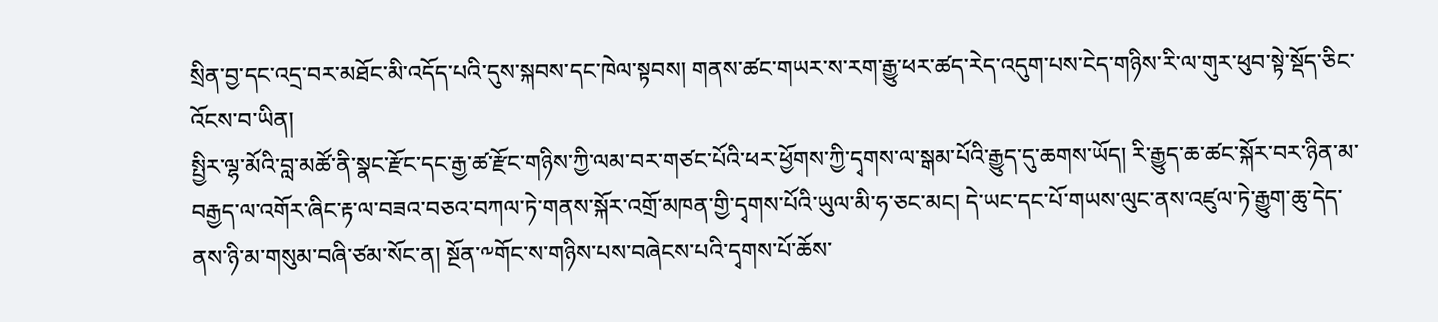སྲིན་བྱ་དང་འདྲ་བར་མཐོང་མི་འདོད་པའི་དུས་སྐབས་དང་ཁེལ་སྟབས། གནས་ཚང་གཡར་ས་རག་རྒྱུ་ཕར་ཚད་རེད་འདུག་པས་ངེད་གཉིས་རི་ལ་གུར་ཕུབ་སྟེ་སྡོད་ཅིང་འོངས་བ་ཡིན།
སྤྱིར་ལྷ་མོའི་བླ་མཚོ་ནི་སྣང་རྫོང་དང་རྒྱ་ཚ་རྫོང་གཉིས་ཀྱི་ལམ་བར་གཙང་པོའི་ཕར་ཕྱོགས་ཀྱི་དྭགས་ལ་སྒམ་པོའི་རྒྱུད་དུ་ཆགས་ཡོད། རི་རྒྱུད་ཆ་ཚང་སྐོར་བར་ཉིན་མ་བརྒྱད་ལ་འགོར་ཞིང་རྟ་ལ་བཟའ་བཅའ་བཀལ་ཏེ་གནས་སྐོར་འགྲོ་མཁན་གྱི་དྭགས་པོའི་ཡུལ་མི་ཧ་ཅང་མང། དེ་ཡང་དང་པོ་གཡས་ལུང་ནས་འཛུལ་ཏེ་རྒྱུག་ཆུ་དེད་ནས་ཉི་མ་གསུམ་བཞི་ཙམ་སོང་ན། སྔོན་༸གོང་ས་གཉིས་པས་བཞེངས་པའི་དྭགས་པོ་ཆོས་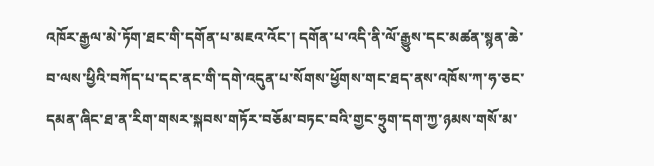འཁོར་རྒྱལ་མེ་ཏོག་ཐང་གི་དགོན་པ་མཇའ་འོང་། དགོན་པ་འདི་ནི་ལོ་རྒྱུས་དང་མཚན་སྙན་ཆེ་བ་ལས་ཕྱིའི་བཀོད་པ་དང་ནང་གི་དགེ་འདུན་པ་སོགས་ཕྱོགས་གང་ཐད་ནས་འཁོས་ཀ་ཧ་ཅང་དམན་ཞིང་ཐ་ན་རིག་གསར་སྐབས་གཏོར་བཅོམ་བཏང་བའི་གྱང་ཧྲུག་དག་ཀྱ་ཉམས་གསོ་མ་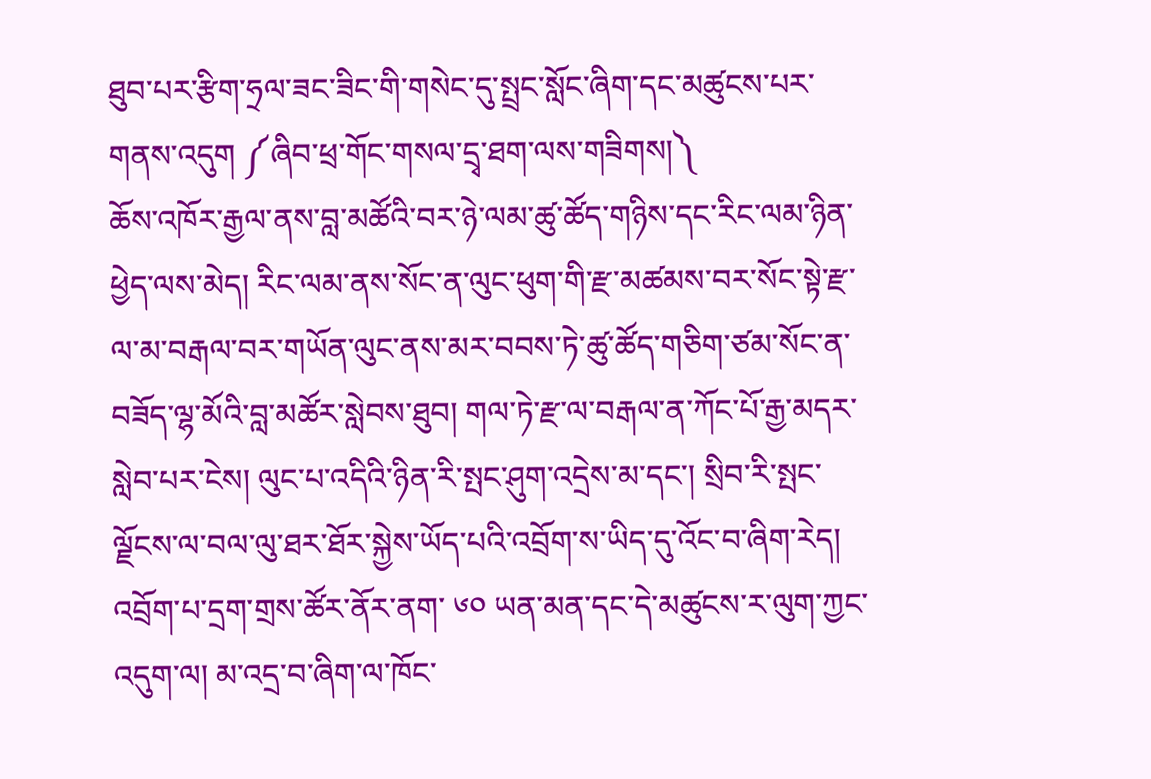ཐུབ་པར་རྩིག་ཧྲལ་ཟང་ཟིང་གི་གསེང་དུ་སྤྲང་སློང་ཞིག་དང་མཚུངས་པར་གནས་འདུག ༼ཞིབ་ཕྲ་གོང་གསལ་དྲྭ་ཐག་ལས་གཟིགས།༽
ཆོས་འཁོར་རྒྱལ་ནས་བླ་མཚོའི་བར་ཉེ་ལམ་ཚུ་ཚོད་གཉིས་དང་རིང་ལམ་ཉིན་ཕྱེད་ལས་མེད། རིང་ལམ་ནས་སོང་ན་ལུང་ཕུག་གི་རྫ་མཚམས་བར་སོང་སྟེ་རྫ་ལ་མ་བརྒལ་བར་གཡོན་ལུང་ནས་མར་བབས་ཏེ་ཚུ་ཚོད་གཅིག་ཙམ་སོང་ན་བཟོད་ལྷ་མོའི་བླ་མཚོར་སླེབས་ཐུབ། གལ་ཏེ་རྫ་ལ་བརྒལ་ན་ཀོང་པོ་རྒྱ་མདར་སླེབ་པར་ངེས། ལུང་པ་འདིའི་ཉིན་རི་སྤང་ཤུག་འདྲེས་མ་དང་། སྲིབ་རི་སྤང་ལྗོངས་ལ་བལ་ལུ་ཐར་ཐོར་སྐྱེས་ཡོད་པའི་འབྲོག་ས་ཡིད་དུ་འོང་བ་ཞིག་རེད། འབྲོག་པ་དྲག་གྲས་ཚོར་ནོར་ནག་ ༦༠ ཡན་མན་དང་དེ་མཚུངས་ར་ལུག་ཀྱང་འདུག་ལ། མ་འདྲ་བ་ཞིག་ལ་ཁོང་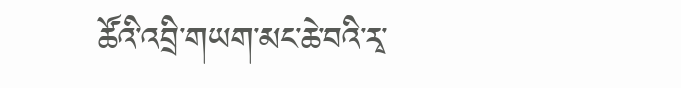ཚོའི་འབྲི་གཡག་མང་ཆེ་བའི་རྭ་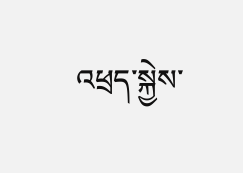འཕྲད་སྐྱེས་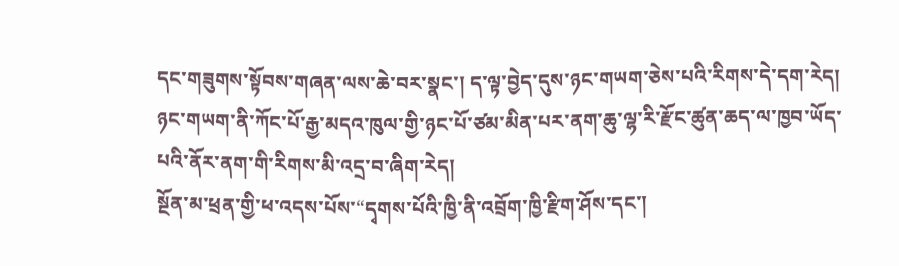དང་གཟུགས་སྟོབས་གཞན་ལས་ཆེ་བར་སྣང་། ད་ལྟ་བྱེད་དུས་ཉང་གཡག་ཅེས་པའི་རིགས་དེ་དག་རེད། ཉང་གཡག་ནི་ཀོང་པོ་རྒྱ་མདའ་ཁུལ་གྱི་ཉང་པོ་ཙམ་མིན་པར་ནག་ཆུ་ལྷ་རི་རྫོང་ཚུན་ཆད་ལ་ཁྱབ་ཡོད་པའི་ནོར་ནག་གི་རིགས་མི་འདྲ་བ་ཞིག་རེད།
སྔོན་མ་ཕྲན་གྱི་ཕ་འདས་པོས་“དྭགས་པོའི་ཁྱི་ནི་འབྲོག་ཁྱི་རྫིག་ཤོས་དང་།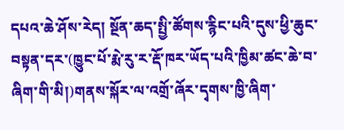དཔའ་ཆེ་ཤོས་རེད། སྔོན་ཆད་སྤྱི་ཚོགས་རྙིང་པའི་དུས་ཕྱི་ཆུང་བསྟན་དར་(ཁྱུང་པོ་རྨེ་རུ་ར་རྡོ་ཁར་ཡོད་པའི་ཁྱིམ་ཚང་ཆེ་བ་ཞིག་གི་མི།)གནས་སྐོར་ལ་འགྲོ་ཞོར་དྭགས་ཁྱི་ཞིག་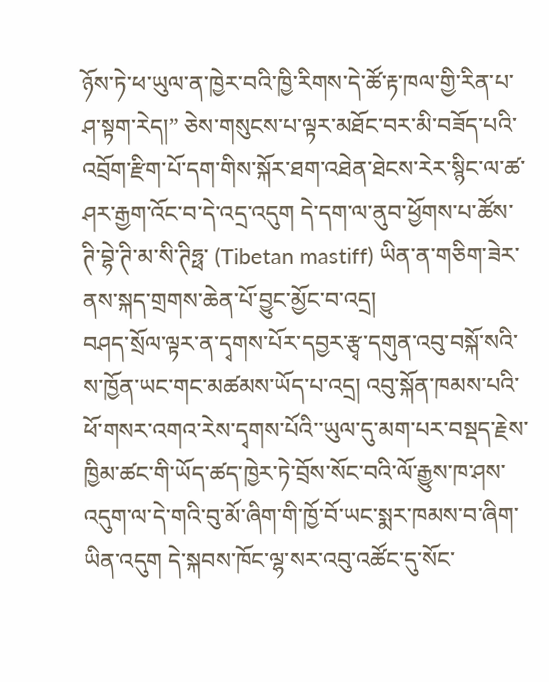ཉོས་ཏེ་ཕ་ཡུལ་ན་ཁྱེར་བའི་ཁྱི་རིགས་དེ་ཚོ་རྟ་ཁལ་གྱི་རིན་པ་ཤ་སྟག་རེད།” ཅེས་གསུངས་པ་ལྟར་མཐོང་བར་མི་བཟོད་པའི་འབྲོག་རྫིག་པོ་དག་གིས་སྐོར་ཐག་འཐེན་ཐེངས་རེར་སྙིང་ལ་ཚ་ཤར་རྒྱག་འོང་བ་དེ་འདྲ་འདུག དེ་དག་ལ་ནུབ་ཕྱོགས་པ་ཚོས་ཊི་བྷེ་ཊི་མ་སི་ཊིཧྥ་ (Tibetan mastiff) ཡིན་ན་གཅིག་ཟེར་ནས་སྐད་གྲགས་ཆེན་པོ་བྱུང་མྱོང་བ་འདྲ།
བཤད་སྲོལ་ལྟར་ན་དྭགས་པོར་དབྱར་རྩྭ་དགུན་འབུ་བསྐོ་སའི་ས་ཁྱོན་ཡང་གང་མཚམས་ཡོད་པ་འདྲ། འབུ་སྐོན་ཁམས་པའི་ཕོ་གསར་འགའ་རེས་དྭགས་པོའི་་ཡུལ་དུ་མག་པར་བསྡད་རྗེས་ཁྱིམ་ཚང་གི་ཡོད་ཚད་ཁྱེར་ཏེ་བྲོས་སོང་བའི་ལོ་རྒྱུས་ཁ་ཤས་འདུག་ལ་དེ་གའི་བུ་མོ་ཞིག་གི་ཁྱོ་བོ་ཡང་སྨར་ཁམས་བ་ཞིག་ཡིན་འདུག དེ་སྐབས་ཁོང་ལྷ་སར་འབུ་འཚོང་དུ་སོང་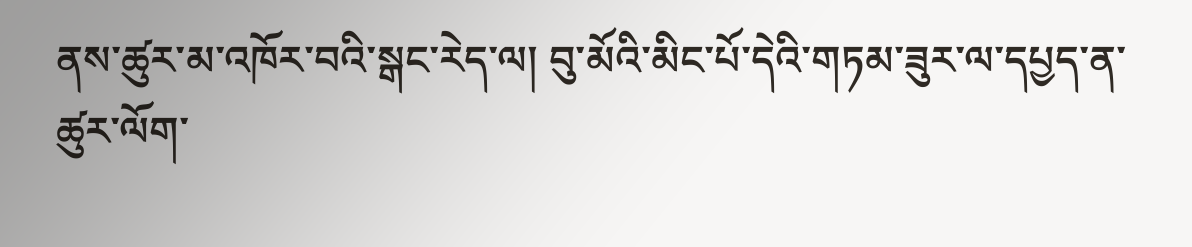ནས་ཚུར་མ་འཁོར་བའི་སྒང་རེད་ལ། བུ་མོའི་མིང་པོ་དེའི་གཏམ་ཟུར་ལ་དཔྱད་ན་ཚུར་ལོག་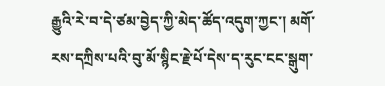རྒྱུའི་རེ་བ་དེ་ཙམ་བྱེད་ཀྱི་མེད་ཚོད་འདུག་ཀྱང་། མགོ་རས་དཀྲིས་པའི་བུ་མོ་སྙིང་རྗེ་པོ་དེས་ད་རུང་ངང་སྒུག་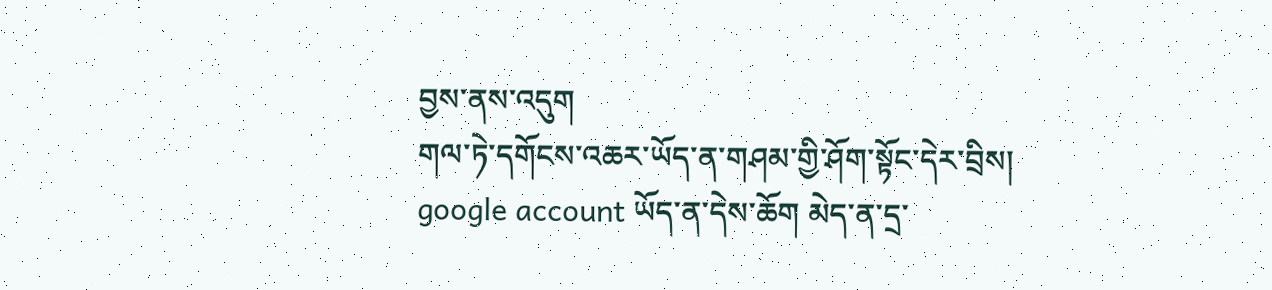བྱས་ནས་འདུག
གལ་ཏེ་དགོངས་འཆར་ཡོད་ན་གཤམ་གྱི་ཤོག་སྟོང་དེར་བྲིས། google account ཡོད་ན་དེས་ཆོག མེད་ན་དྲ་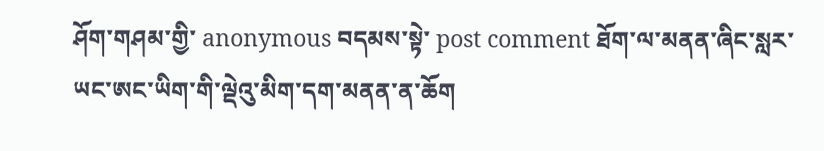ཤོག་གཤམ་གྱི་ anonymous བདམས་སྟེ་ post comment ཐོག་ལ་མནན་ཞིང་སླར་ཡང་ཨང་ཡིག་གི་ལྡེའུ་མིག་དག་མནན་ན་ཆོག